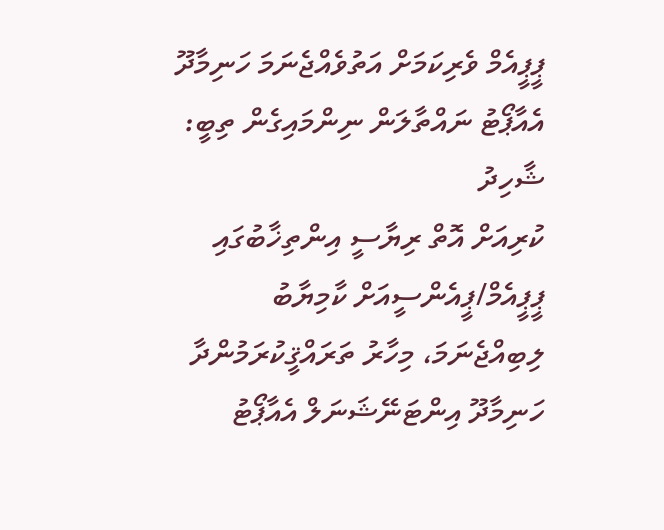ޕީޕީއެމް ވެރިކަމަށް އަތުވެއްޖެނަމަ ހަނިމާދޫ އެއާޕޯޓު ނައްތާލަން ނިންމައިގެން ތިބީ: ޝާހިދު
ކުރިއަށް އޮތް ރިޔާސީ އިންތިޚާބުގައި ޕީޕީއެމް/ޕީއެންސީއަށް ކާމިޔާބު ލިބިއްޖެނަމަ، މިހާރު ތަރައްޤީކުރަމުންދާ ހަނިމާދޫ އިންޓަނޭޝަނަލް އެއާޕޯޓު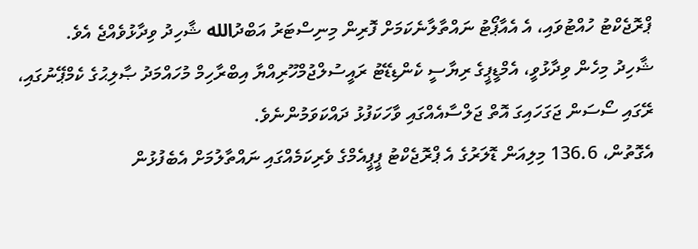ޕްރޮޖެކްޓު ހުއްޓުވައި، އެ އެއާޕޯޓު ނައްތާލާނެކަމަށް ފޮރިން މިނިސްޓަރު އަބްދުالله ޝާހިދު ވިދާޅުވެއްޖެ އެވެ.
ޝާހިދު މިހެން ވިދާޅުވީ، އެމްޑީޕީގެ ރިޔާސީ ކެންޑިޑޭޓު ރައީސުލްޖުމްހޫރިއްޔާ އިބްރާހިމް މުހައްމަދު ޞާލިޙުގެ ކެމްޕޭނުގައި، ރޭގައި ސޯސަން ޖަގަހައިގަ އޮތް ޖަލްސާއެއްގައި ވާހަކަފުޅު ދައްކަވަމުންނެވެ.
އެގޮތުން، 136.6 މިލިއަން ޑޮލަރުގެ އެ ޕްރޮޖެކްޓު ޕީޕީއެމްގެ ވެރިކަމެއްގައި ނައްތާލުމަށް އެބެފުޅުން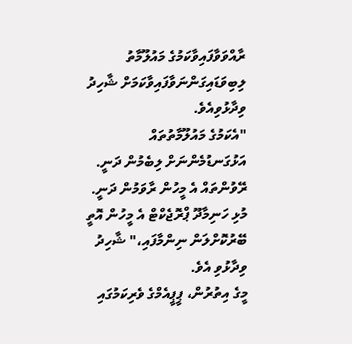ރާއްވަވާފައިވާކަމުގެ މައުލޫމާތު ލިބިވަޑައިގަންނަވާފައިވާކަމަށް ޝާހިދު ވިދާޅުވިއެވެ.
"އެކަމުގެ މައުލޫމާތުތައް އަޅުގަނޑުމެންނަށް ލިބެމުން ދަނީ. ރޭވުންތައް އެ މީހުން ރާވަމުން ދަނީ. މުޅި ހަނިމާދޫ ޕްރޮޖެކްޓް އެ މީހުން އޮތީ ބޭރުކޮށްލަން ނިންމާފައި،" ޝާހިދު ވިދާޅުވި އެވެ.
މީގެ އިތުރުން، ޕީޕީއެމްގެ ވެރިކަމުގައި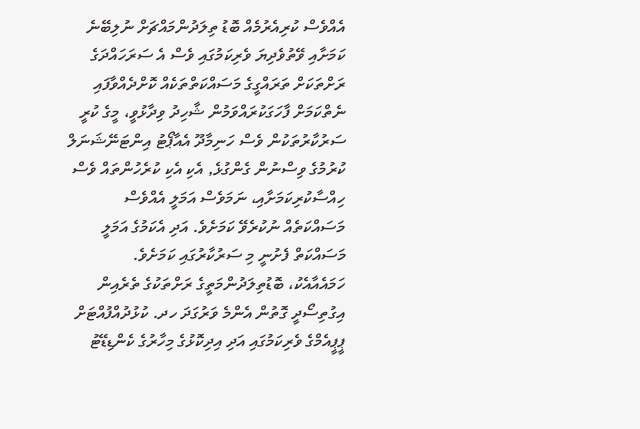އެއްވެސް ކުރިއެރުމެއް ބޮޑު ތިލަދުންމައްޗަށް ނުލިބޭނެ ކަމަށާއި ވޭތުވެދިޔަ ވެރިކަމުގައި ވެސް އެ ސަރަހައްދަގެ ރަށްތަކަށް ތަރައްގީގެ މަސައްކަތްތަކެއް ކޮށްދެއްވާފައި ނެތްކަމަށް ފާހަގަކުރައްވަމުން ޝާހިދު ވިދާޅުވީ، މީގެ ކުރީ ސަރުކާރުތަކުން ވެސް ހަނިމާދޫ އެއާޕޯޓު އިންޓަނޭޝަނަލް ކުރުމުގެ ވިސްނުން ގެންގުޅެ, އެކި އެކި ކުރެހުންތައް ވެސް ހިއްސާކުރިކަމަށާއި، ނަމަވެސް އަމަލީ އެއްވެސް މަސައްކަތެއް ނުކުރެވޭ ކަމަށެވެ. އަދި އެކަމުގެ އަމަލީ މަސައްކަތް ފެށުނީ މި ސަރުކާރުގައި ކަމަށެވެ.
ހަމައެއާއެކު، ބޮޑުތިލަދުންމަތީގެ ރަށްތަކުގެ ތެރެއިން އިގުތިސޯދީ ގޮތުން އެންމެ ވަރުގަދަ ހދ. ކުޅުދުއްފުއްޓަށް ޕީޕީއެމްގެ ވެރިކަމުގައި އަދި އިދިކޮޅުގެ މިހާރުގެ ކެންޑިޑޭޓު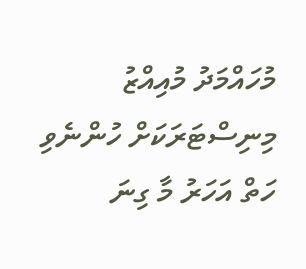މުހައްމަދު މުއިއްޒު މިނިސްޓަރަކަށް ހުންނެވި ހަތް އަހަރު މާ ގިނަ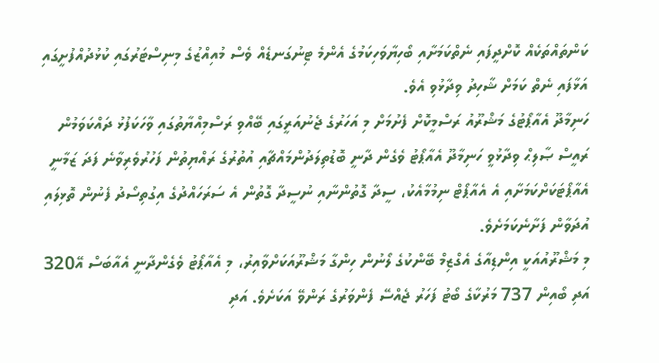ކަންތައްތަކެއް ކޮށްދީފައި ނެތްކަމަށާއި ބޯހިޔާވަހިކަމުގެ އެންމެ ޓިނުގަނޑެއް ވެސް މުއިއްޒުގެ މިނިސްޓަރުގައި ކުޅުދުއްފުށީގައި އަޅާފައި ނެތް ކަމަށް ޝާހިދު ވިދާޅުވި އެވެ.
ހަނިމާދޫ އެއާޕޯޓުގެ މަޝްރޫއު ރަސްމީކޮށް ފެށުމަށް މި އަހަރުގެ ޖެނުއަރީގައި ބޭއްވި ރަސްމިއްޔާތުގައި ވާހަކަފުޅު ދައްކަވަމުން ރައީސް ޞާލިޙް ވިދާޅުވީ ހަނިމާދޫ އެއާޕޯޓު ވެގެން ދާނީ ބޮޑުތިލަދުންމައްޗާއި އުތުރުގެ ރައްޔިތުން ފަހުރުވެރިވާނެ ފަދަ ޒަމާނީ އެއާޕޯޓަކަށްކަމަށާއި އެ އެއާޕޯޓް ނިމުމާއެކު، ސީދާ ގޮތުންނާއި ނުސީދާ ގޮތުން އެ ސަރަހައްދުގެ އިގުތިސޯދު ފެނުން ތޮޅިލައި އުދަވާން ފަށާނެކަމަށެވެ.
މި މަޝްރޫއުއަކީ އިންޑިއާގެ އެގްޒިމް ބޭންކުގެ ލޯނުން ހިންގާ މަޝްރޫއަކަށްވާއިރު، މި އެއާޕޯޓު ވެގެންދާނީ އެއާބަސް އޭ320 އަދި ބޯއިން 737 މަރުކާގެ ބޯޓު ފަހަރު ޖެއްސޭ ފެންވަރުގެ ރަންވޭ އަކަށެވެ. އަދި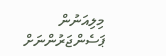މިލިއަނުން ޕަސެންޖަރުންނަށް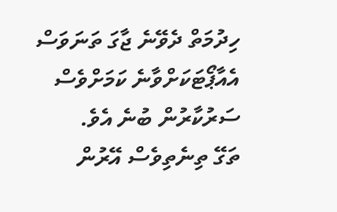ހިދުމަތް ދެވޭނެ ޖާގަ ތަނަވަސް އެއާޕޯޓަކަށްވާނެ ކަމަށްވެސް ސަރުކާރުން ބުނެ އެވެ.
ތަގޭ ތިނެތިވެސް އޭރުން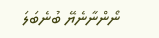ނޯންނާނެޔޭ ބުނެބަލަ